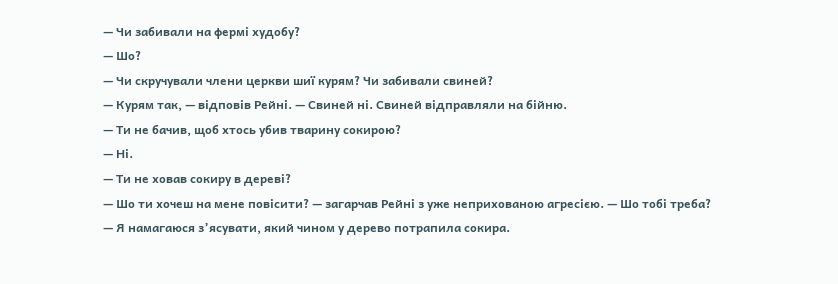— Чи забивали на фермі худобу?
— Шо?
— Чи скручували члени церкви шиї курям? Чи забивали свиней?
— Курям так, — відповів Рейні. — Свиней ні. Свиней відправляли на бійню.
— Ти не бачив, щоб хтось убив тварину сокирою?
— Ні.
— Ти не ховав сокиру в дереві?
— Шо ти хочеш на мене повісити? — загарчав Рейні з уже неприхованою агресією. — Шо тобі треба?
— Я намагаюся з’ясувати, який чином у дерево потрапила сокира.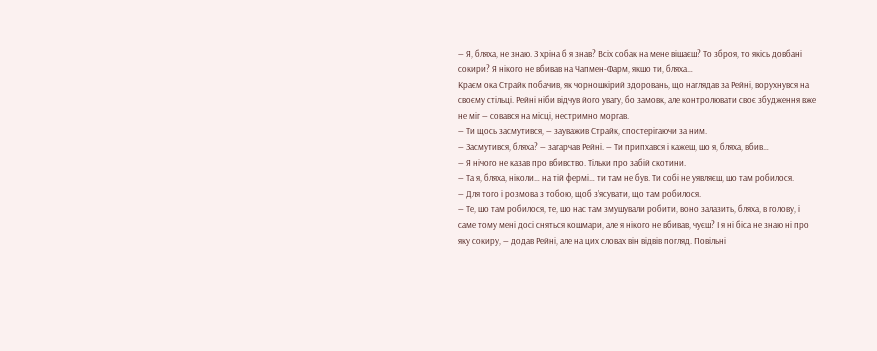— Я, бляха, не знаю. З хріна б я знав? Всіх собак на мене вішаєш? То зброя, то якісь довбані сокири? Я нікого не вбивав на Чапмен-Фарм, якшо ти, бляха…
Краєм ока Страйк побачив, як чорношкірий здоровань, що наглядав за Рейні, ворухнувся на своєму стільці. Рейні ніби відчув його увагу, бо замовк, але контролювати своє збудження вже не міг — совався на місці, нестримно моргав.
— Ти щось засмутився, — зауважив Страйк, спостерігаючи за ним.
— Засмутився, бляха? — загарчав Рейні. — Ти припхався і кажеш, шо я, бляха, вбив…
— Я нічого не казав про вбивство. Тільки про забій скотини.
— Та я, бляха, ніколи… на тій фермі… ти там не був. Ти собі не уявляєш, шо там робилося.
— Для того і розмова з тобою, щоб з’ясувати, що там робилося.
— Те, шо там робилося, те, шо нас там змушували робити, воно залазить, бляха, в голову, і саме тому мені досі сняться кошмари, але я нікого не вбивав, чуєш? І я ні біса не знаю ні про яку сокиру, — додав Рейні, але на цих словах він відвів погляд. Повільні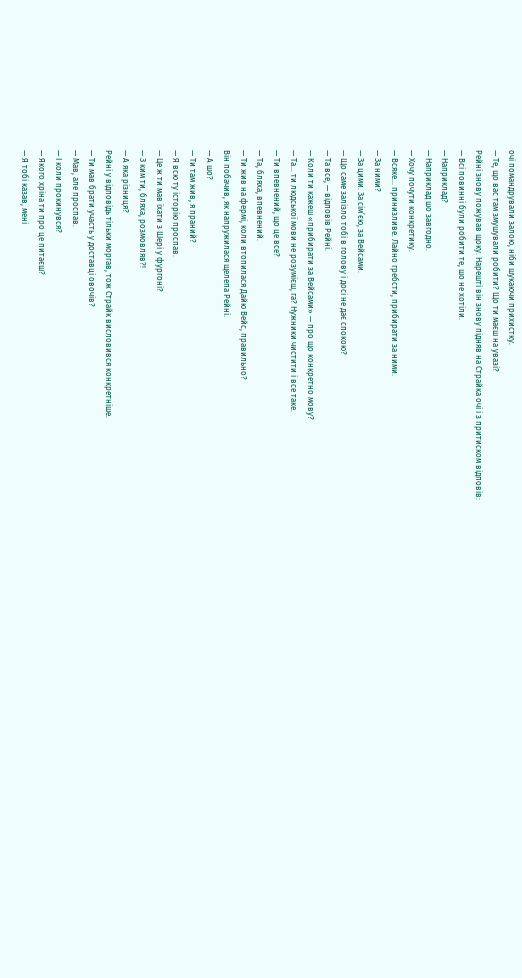очі помандрували залою, ніби шукаючи прихистку.
— Те, що вас там змушували робити? Що ти маєш на увазі?
Рейні знову пожував щоку. Нарешті він знову підняв на Страйка очі і з притиском відповів:
— Всі повинні були робити те, шо не хотіли.
— Наприклад?
— Наприклад шо завгодно.
— Хочу почути конкретику.
— Всяке… принизливе. Лайно гребсти, прибирати за ними.
— За ними?
— За цими. За сім’єю, за Вейсами.
— Що саме залізло тобі в голову і досі не дає спокою?
— Та все, — відповів Рейні.
— Коли ти кажеш «прибирати за Вейсами» — про що конкретно мову?
— Та… ти людської мови не розумієш, га? Нужники чистити і все таке.
— Ти впевнений, що це все?
— Та, бляха, впевнений.
— Ти жив на фермі, коли втопилася Дайю Вейс, правильно?
Він побачив, як напружилася щелепа Рейні.
— А шо?
— Ти там жив, я праний?
— Я всю ту історію проспав.
— Це ж ти мав їхати з Шері у фургоні?
— З ким ти, бляха, розмовляв?!
— А яка різниця?
Рейні у відповідь тільки моргав, тож Страйк висловився конкретніше.
— Ти мав брати участь у доставці овочів?
— Мав, але проспав.
— І коли прокинувся?
— Якого хріна ти про це питаєш?
— Я тобі казав, мені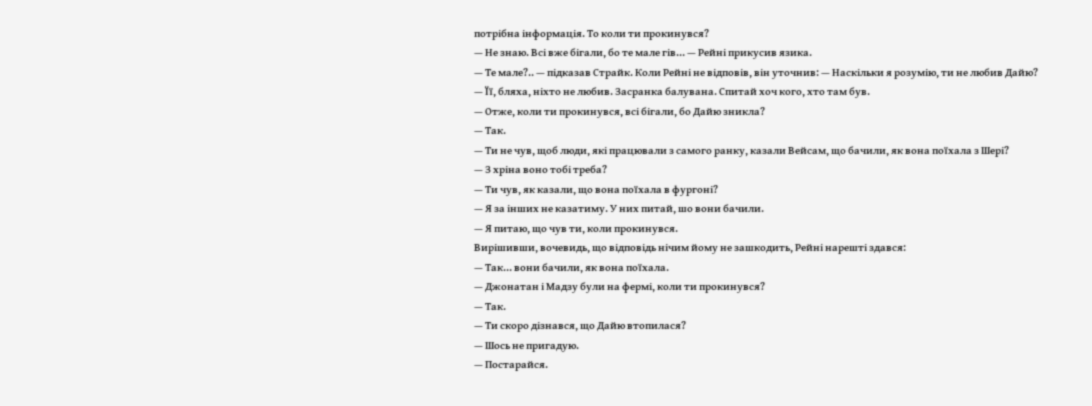потрібна інформація. То коли ти прокинувся?
— Не знаю. Всі вже бігали, бо те мале гів… — Рейні прикусив язика.
— Те мале?.. — підказав Страйк. Коли Рейні не відповів, він уточнив: — Наскільки я розумію, ти не любив Дайю?
— Її, бляха, ніхто не любив. Засранка балувана. Спитай хоч кого, хто там був.
— Отже, коли ти прокинувся, всі бігали, бо Дайю зникла?
— Так.
— Ти не чув, щоб люди, які працювали з самого ранку, казали Вейсам, що бачили, як вона поїхала з Шері?
— З хріна воно тобі треба?
— Ти чув, як казали, що вона поїхала в фургоні?
— Я за інших не казатиму. У них питай, шо вони бачили.
— Я питаю, що чув ти, коли прокинувся.
Вирішивши, вочевидь, що відповідь нічим йому не зашкодить, Рейні нарешті здався:
— Так… вони бачили, як вона поїхала.
— Джонатан і Мадзу були на фермі, коли ти прокинувся?
— Так.
— Ти скоро дізнався, що Дайю втопилася?
— Шось не пригадую.
— Постарайся.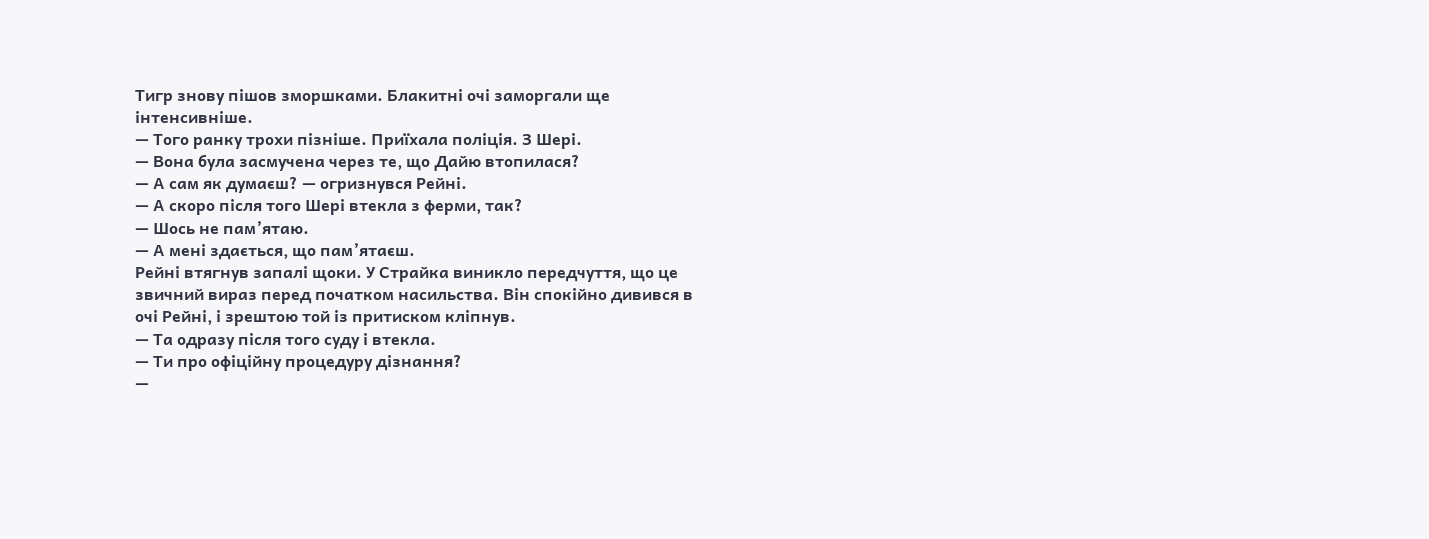Тигр знову пішов зморшками. Блакитні очі заморгали ще інтенсивніше.
— Того ранку трохи пізніше. Приїхала поліція. З Шері.
— Вона була засмучена через те, що Дайю втопилася?
— А сам як думаєш? — огризнувся Рейні.
— А скоро після того Шері втекла з ферми, так?
— Шось не пам’ятаю.
— А мені здається, що пам’ятаєш.
Рейні втягнув запалі щоки. У Страйка виникло передчуття, що це звичний вираз перед початком насильства. Він спокійно дивився в очі Рейні, і зрештою той із притиском кліпнув.
— Та одразу після того суду і втекла.
— Ти про офіційну процедуру дізнання?
—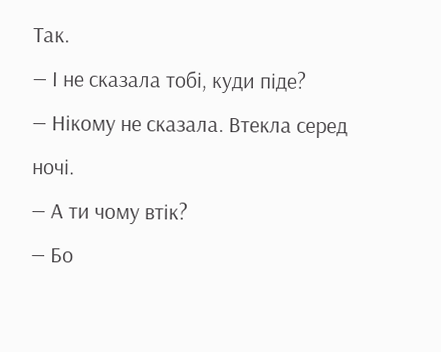Так.
— І не сказала тобі, куди піде?
— Нікому не сказала. Втекла серед ночі.
— А ти чому втік?
— Бо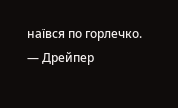наївся по горлечко.
— Дрейпер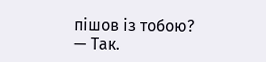пішов із тобою?
— Так.